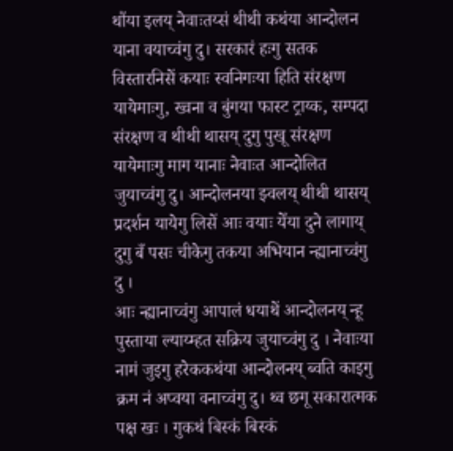थौंया इलय् नेवाःतय्सं थीथी कथंया आन्दोलन याना वयाच्वंगु दु। सरकारं हःगु सतक विस्तारनिसें कयाः स्वनिगःया हिति संरक्षण यायेमाःगु, ख्वना व बुंगया फास्ट ट्राय्क, सम्पदा संरक्षण व थीथी थासय् दुगु पुखू संरक्षण यायेमाःगु माग यानाः नेवाःत आन्दोलित जुयाच्वंगु दु। आन्दोलनया झ्वलय् थीथी थासय् प्रदर्शन यायेगु लिसें आः वयाः येँया दुने लागाय् दुगु बँ पसः चीकेगु तकया अभियान न्ह्यानाच्वंगु दु ।
आः न्ह्यानाच्वंगु आपालं धयाथें आन्दोलनय् न्हू पुस्ताया ल्याय्म्हत सक्रिय जुयाच्वंगु दु । नेवाःया नामं जुइगु हरेककथंया आन्दोलनय् ब्वति काइगु क्रम नं अप्वया वनाच्वंगु दु। थ्व छगू सकारात्मक पक्ष खः । गुकथं बिस्कं बिस्कं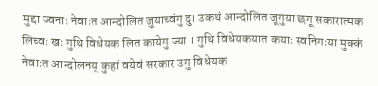मुद्दा ज्वनाः नेवाःत आन्दोलित जुयाच्वंगु दु। उकथं आन्दोलित जूगुया छगू सकारात्मक लिच्वः खः गुथि विधेयक लित कायेगु ज्या । गुथि विधेयकयात कयाः स्वनिगःया मुक्कं नेवाःत आन्दोलनय् कुहां वयेवं सरकार उगु विधेयक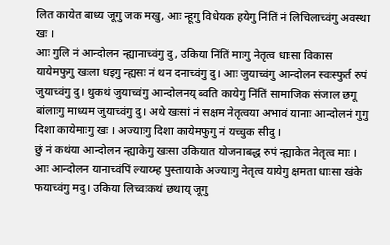लित कायेत बाध्य जूगु जक मखु, आः न्हूगु विधेयक हयेगु निंतिं नं लिचिलाच्वंगु अवस्था खः ।
आः गुलि नं आन्दोलन न्ह्यानाच्वंगु दु, उकिया निंतिं माःगु नेतृत्व धाःसा विकास यायेमफुगु खःला धइगु न्ह्यसः नं थन दनाच्वंगु दु। आः जुयाच्वंगु आन्दोलन स्वःस्फुर्त रुपं जुयाच्वंगु दु। थुकथं जुयाच्वंगु आन्दोलनय् ब्वति कायेगु निंतिं सामाजिक संजाल छगू बांलाःगु माध्यम जुयाच्वंगु दु। अथे खःसां नं सक्षम नेतृत्वया अभावं यानाः आन्दोलनं गुगु दिशा कायेमाःगु खः । अज्याःगु दिशा कायेमफुगु नं यच्चुक सीदु ।
छुं नं कथंया आन्दोलन न्ह्याकेगु खःसा उकियात योजनाबद्ध रुपं न्ह्याकेत नेतृत्व माः । आः आन्दोलन यानाच्वंपिं ल्याय्म्ह पुस्तायाके अज्याःगु नेतृत्व यायेगु क्षमता धाःसा खंके फयाच्वंगु मदु। उकिया लिच्वःकथं छथाय् जूगु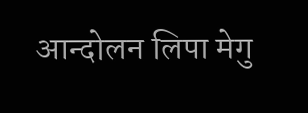आन्दोलन लिपा मेगु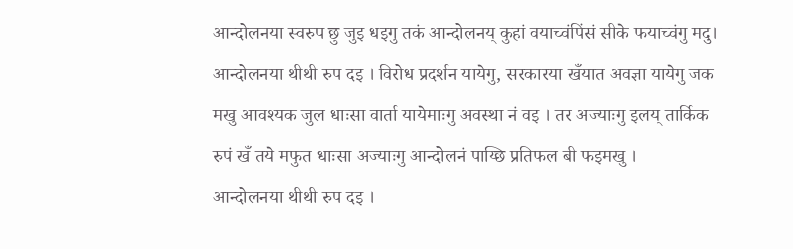आन्दोलनया स्वरुप छु जुइ धइगु तकं आन्दोलनय् कुहां वयाच्वंपिंसं सीके फयाच्वंगु मदु। आन्दोलनया थीथी रुप दइ । विरोध प्रदर्शन यायेगु, सरकारया खँयात अवज्ञा यायेगु जक मखु आवश्यक जुल धाःसा वार्ता यायेमाःगु अवस्था नं वइ । तर अज्याःगु इलय् तार्किक रुपं खँ तये मफुत धाःसा अज्याःगु आन्दोलनं पाय्छि प्रतिफल बी फइमखु ।
आन्दोलनया थीथी रुप दइ ।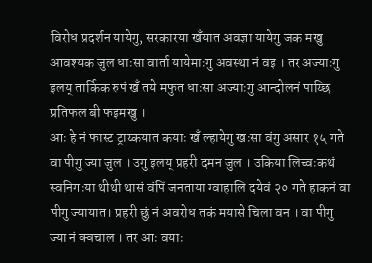विरोध प्रदर्शन यायेगु, सरकारया खँयात अवज्ञा यायेगु जक मखु आवश्यक जुल धाःसा वार्ता यायेमाःगु अवस्था नं वइ । तर अज्याःगु इलय् तार्किक रुपं खँ तये मफुत धाःसा अज्याःगु आन्दोलनं पाय्छि प्रतिफल बी फइमखु ।
आः हे नं फास्ट ट्राय्कयात कयाः खँ ल्हायेगु खःसा वंगु असार १५ गते वा पीगु ज्या जुल । उगु इलय् प्रहरी दमन जुल । उकिया लिच्वःकथं स्वनिगःया थीथी थासं वंपिं जनताया ग्वाहालि दयेवं २० गते हाकनं वा पीगु ज्यायात। प्रहरी छुं नं अवरोध तकं मयासे चिला वन । वा पीगु ज्या नं क्वचाल । तर आः वयाः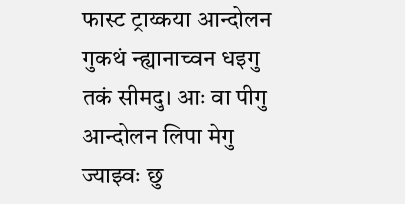फास्ट ट्राय्कया आन्दोलन गुकथं न्ह्यानाच्वन धइगु तकं सीमदु। आः वा पीगु आन्दोलन लिपा मेगु ज्याझ्वः छु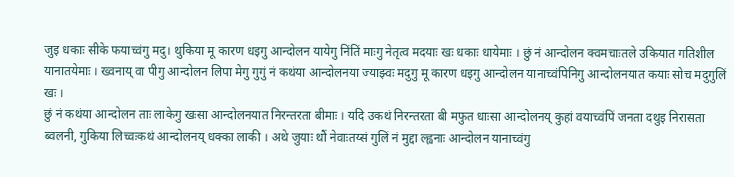जुइ धकाः सीके फयाच्वंगु मदु। थुकिया मू कारण धइगु आन्दोलन यायेगु निंतिं माःगु नेतृत्व मदयाः खः धकाः धायेमाः । छुं नं आन्दोलन क्वमचाःतले उकियात गतिशील यानातयेमाः । ख्वनाय् वा पीगु आन्दोलन लिपा मेगु गुगुं नं कथंया आन्दोलनया ज्याझ्वः मदुगु मू कारण धइगु आन्दोलन यानाच्वंपिनिगु आन्दोलनयात कयाः सोच मदुगुलिं खः ।
छुं नं कथंया आन्दोलन ताः लाकेगु खःसा आन्दोलनयात निरन्तरता बीमाः । यदि उकथं निरन्तरता बी मफुत धाःसा आन्दोलनय् कुहां वयाच्वंपिं जनता दथुइ निरासता ब्वलनी, गुकिया लिच्वःकथं आन्दोलनय् धक्का लाकी । अथे जुयाः थौं नेवाःतय्सं गुलिं नं मुद्दा ल्ह्वनाः आन्दोलन यानाच्वंगु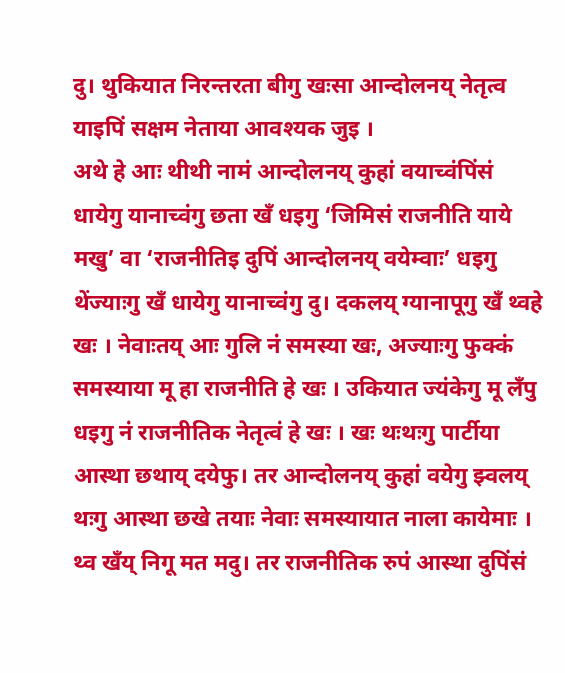दु। थुकियात निरन्तरता बीगु खःसा आन्दोलनय् नेतृत्व याइपिं सक्षम नेताया आवश्यक जुइ ।
अथे हे आः थीथी नामं आन्दोलनय् कुहां वयाच्वंपिंसं धायेगु यानाच्वंगु छता खँ धइगु ‘जिमिसं राजनीति याये मखु’ वा ‘राजनीतिइ दुपिं आन्दोलनय् वयेम्वाः’ धइगु थेंज्याःगु खँ धायेगु यानाच्वंगु दु। दकलय् ग्यानापूगु खँ थ्वहे खः । नेवाःतय् आः गुलि नं समस्या खः, अज्याःगु फुक्कं समस्याया मू हा राजनीति हे खः । उकियात ज्यंकेगु मू लँपु धइगु नं राजनीतिक नेतृत्वं हे खः । खः थःथःगु पार्टीया आस्था छथाय् दयेफु। तर आन्दोलनय् कुहां वयेगु झ्वलय् थःगु आस्था छखे तयाः नेवाः समस्यायात नाला कायेमाः । थ्व खँय् निगू मत मदु। तर राजनीतिक रुपं आस्था दुपिंसं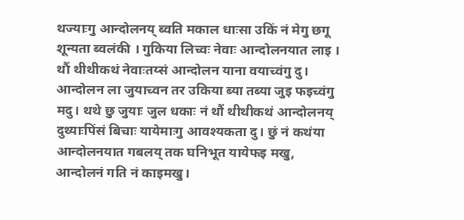थज्याःगु आन्दोलनय् ब्वति मकाल धाःसा उकिं नं मेगु छगू शून्यता ब्वलंकी । गुकिया लिच्वः नेवाः आन्दोलनयात लाइ ।
थौं थीथीकथं नेवाःतय्सं आन्दोलन याना वयाच्वंगु दु। आन्दोलन ला जुयाच्वन तर उकिया ब्या तब्या जुइ फइच्वंगु मदु। थथे छु जुयाः जुल धकाः नं थौं थीथीकथं आन्दोलनय् दुथ्याःपिंसं बिचाः यायेमाःगु आवश्यकता दु। छुं नं कथंया आन्दोलनयात गबलय् तक घनिभूत यायेफइ मखु, आन्दोलनं गति नं काइमखु।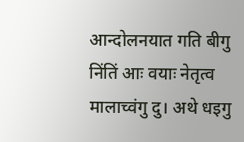आन्दोलनयात गति बीगु निंतिं आः वयाः नेतृत्व मालाच्वंगु दु। अथे धइगु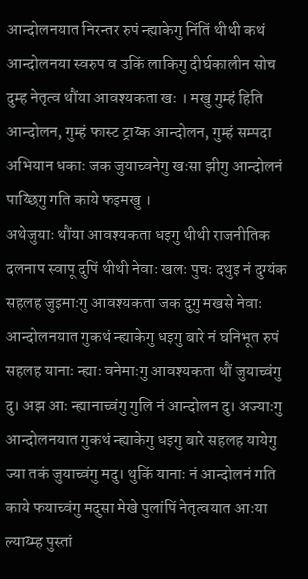आन्दोलनयात निरन्तर रुपं न्ह्याकेगु निंतिं थीथी कथं आन्दोलनया स्वरुप व उकिं लाकिगु दीर्घकालीन सोच दुम्ह नेतृत्व थौंया आवश्यकता खः । मखु गुम्हं हिति आन्दोलन, गुम्हं फास्ट ट्राय्क आन्दोलन, गुम्हं सम्पदा अभियान धकाः जक जुयाच्वनेगु खःसा झीगु आन्दोलनं पाय्छिगु गति काये फइमखु ।
अथेजुयाः थौंया आवश्यकता धइगु थीथी राजनीतिक दलनाप स्वापू दुपिं थीथी नेवाः खलः पुचः दथुइ नं दुग्यंक सहलह जुइमाःगु आवश्यकता जक दुगु मखसे नेवाः आन्दोलनयात गुकथं न्ह्याकेगु धइगु बारे नं घनिभूत रुपं सहलह यानाः न्ह्याः वनेमाःगु आवश्यकता थौं जुयाच्वंगु दु। अझ आः न्ह्यानाच्वंगु गुलि नं आन्दोलन दु। अज्याःगु आन्दोलनयात गुकथं न्ह्याकेगु धइगु बारे सहलह यायेगु ज्या तकं जुयाच्वंगु मदु। थुकिं यानाः नं आन्दोलनं गति काये फयाच्वंगु मदुसा मेखे पुलांपिं नेतृत्वयात आःया ल्याय्म्ह पुस्तां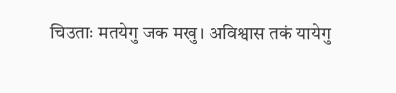चिउताः मतयेगु जक मखु। अविश्वास तकं यायेगु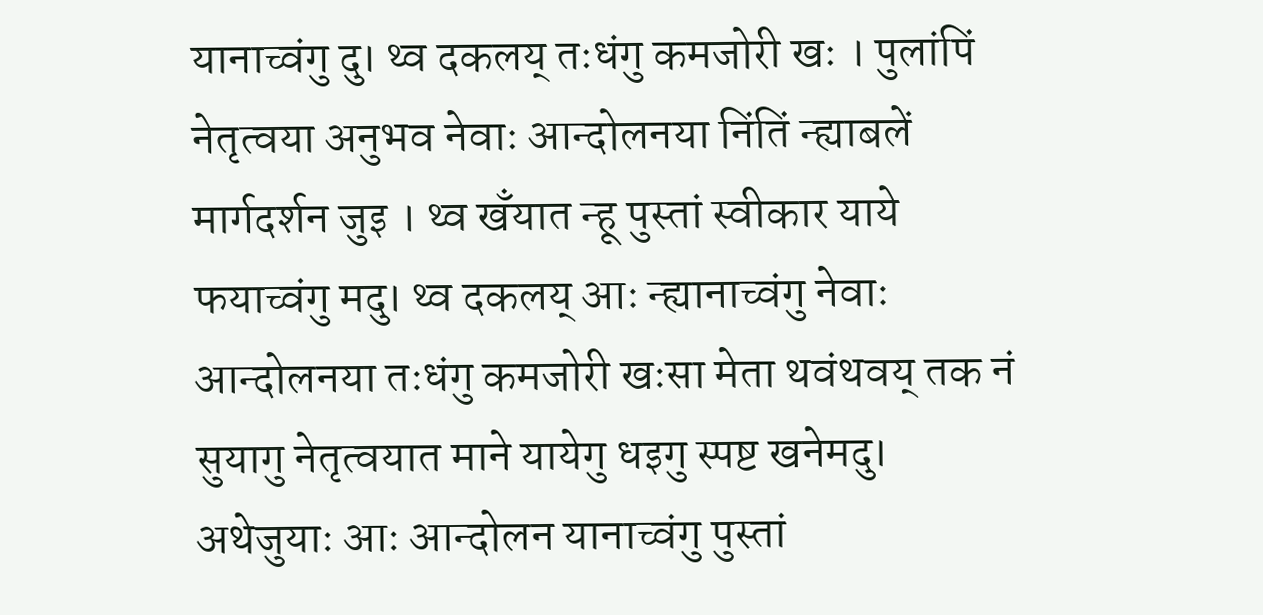यानाच्वंगु दु। थ्व दकलय् तःधंगु कमजोरी खः । पुलांपिं नेतृत्वया अनुभव नेवाः आन्दोलनया निंतिं न्ह्याबलें मार्गदर्शन जुइ । थ्व खँयात न्हू पुस्तां स्वीकार याये फयाच्वंगु मदु। थ्व दकलय् आः न्ह्यानाच्वंगु नेवाः आन्दोलनया तःधंगु कमजोरी खःसा मेता थवंथवय् तक नं सुयागु नेतृत्वयात माने यायेगु धइगु स्पष्ट खनेमदु। अथेजुयाः आः आन्दोलन यानाच्वंगु पुस्तां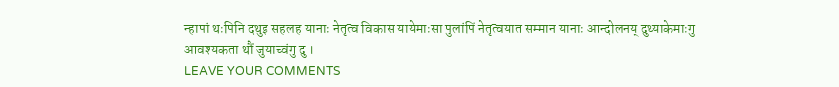न्हापां थःपिनि दथुइ सहलह यानाः नेतृत्व विकास यायेमाःसा पुलांपिं नेतृत्वयात सम्मान यानाः आन्दोलनय् दुथ्याकेमाःगु आवश्यकता थौं जुयाच्वंगु दु ।
LEAVE YOUR COMMENTS